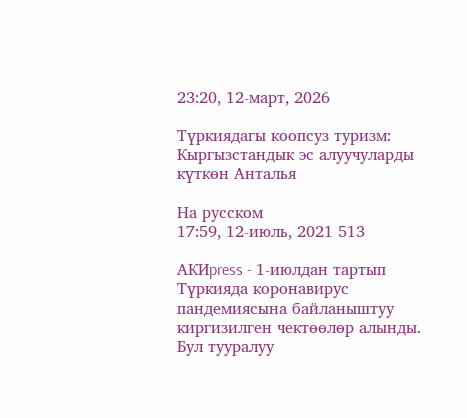23:20, 12-март, 2026

Түркиядагы коопсуз туризм: Кыргызстандык эс алуучуларды күткөн Анталья

На русском
17:59, 12-июль, 2021 513

АКИpress - 1-июлдан тартып Түркияда коронавирус пандемиясына байланыштуу киргизилген чектөөлөр алынды. Бул тууралуу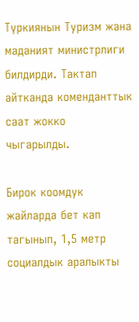Түркиянын Туризм жана маданият министрлиги билдирди. Тактап айтканда коменданттык саат жокко чыгарылды.

Бирок коомдук жайларда бет кап тагынып, 1,5 метр социалдык аралыкты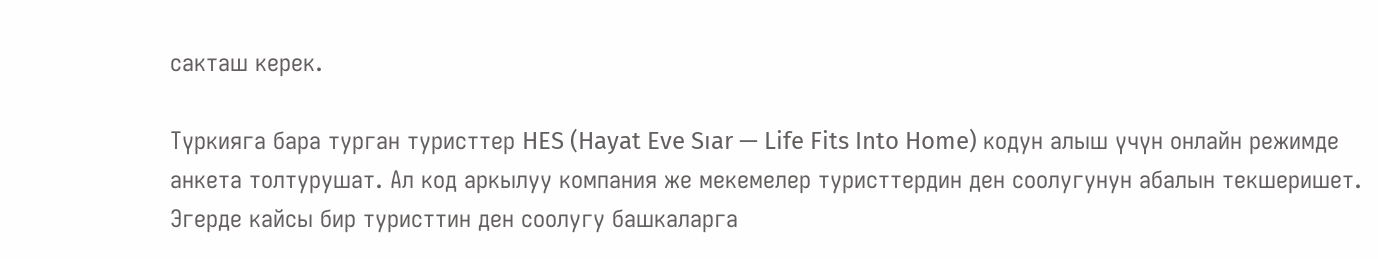сакташ керек.

Түркияга бара турган туристтер HES (Hayat Eve Sıar — Life Fits Into Home) кодун алыш үчүн онлайн режимде анкета толтурушат. Ал код аркылуу компания же мекемелер туристтердин ден соолугунун абалын текшеришет. Эгерде кайсы бир туристтин ден соолугу башкаларга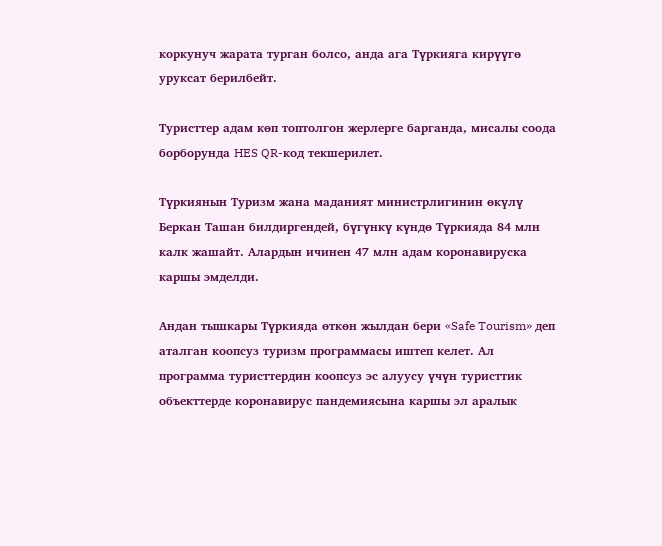коркунуч жарата турган болсо, анда ага Түркияга кирүүгө уруксат берилбейт.

Туристтер адам көп топтолгон жерлерге барганда, мисалы соода борборунда HES QR-код текшерилет.

Түркиянын Туризм жана маданият министрлигинин өкүлү Беркан Ташан билдиргендей, бүгүнкү күндө Түркияда 84 млн калк жашайт. Алардын ичинен 47 млн адам коронавируска каршы эмделди.

Андан тышкары Түркияда өткөн жылдан бери «Safe Tourism» деп аталган коопсуз туризм программасы иштеп келет. Ал программа туристтердин коопсуз эс алуусу үчүн туристтик объекттерде коронавирус пандемиясына каршы эл аралык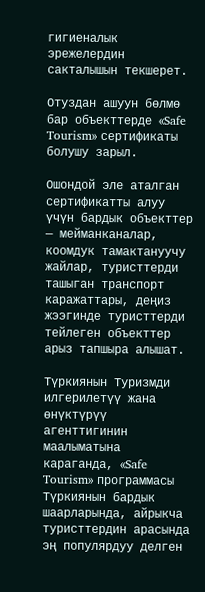гигиеналык эрежелердин сакталышын текшерет.

Отуздан ашуун бөлмө бар объекттерде «Safe Tourism» сертификаты болушу зарыл.

Ошондой эле аталган сертификатты алуу үчүн бардык объекттер — мейманканалар, коомдук тамактануучу жайлар, туристтерди ташыган транспорт каражаттары, деңиз жээгинде туристтерди тейлеген объекттер арыз тапшыра алышат.

Түркиянын Туризмди илгерилетүү жана өнүктүрүү агенттигинин маалыматына караганда, «Safe Tourism» программасы Түркиянын бардык шаарларында, айрыкча туристтердин арасында эң популярдуу делген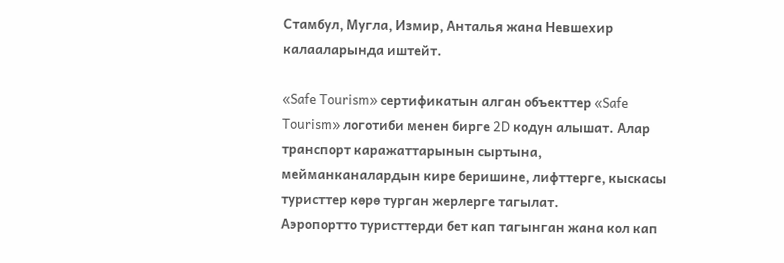Стамбул, Мугла, Измир, Анталья жана Невшехир калааларында иштейт.

«Safe Tourism» сертификатын алган объекттер «Safe Tourism» логотиби менен бирге 2D кодун алышат. Алар транспорт каражаттарынын сыртына, мейманканалардын кире беришине, лифттерге, кыскасы туристтер көрө турган жерлерге тагылат.
Аэропортто туристтерди бет кап тагынган жана кол кап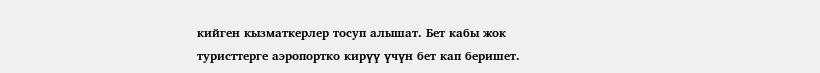кийген кызматкерлер тосуп алышат. Бет кабы жок туристтерге аэропортко кирүү үчүн бет кап беришет.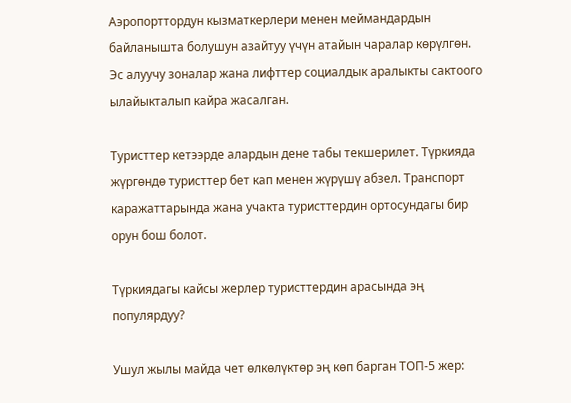Аэропорттордун кызматкерлери менен меймандардын байланышта болушун азайтуу үчүн атайын чаралар көрүлгөн.
Эс алуучу зоналар жана лифттер социалдык аралыкты сактоого ылайыкталып кайра жасалган.

Туристтер кетээрде алардын дене табы текшерилет. Түркияда жүргөндө туристтер бет кап менен жүрүшү абзел. Транспорт каражаттарында жана учакта туристтердин ортосундагы бир орун бош болот.

Түркиядагы кайсы жерлер туристтердин арасында эң популярдуу?

Ушул жылы майда чет өлкөлүктөр эң көп барган ТОП-5 жер: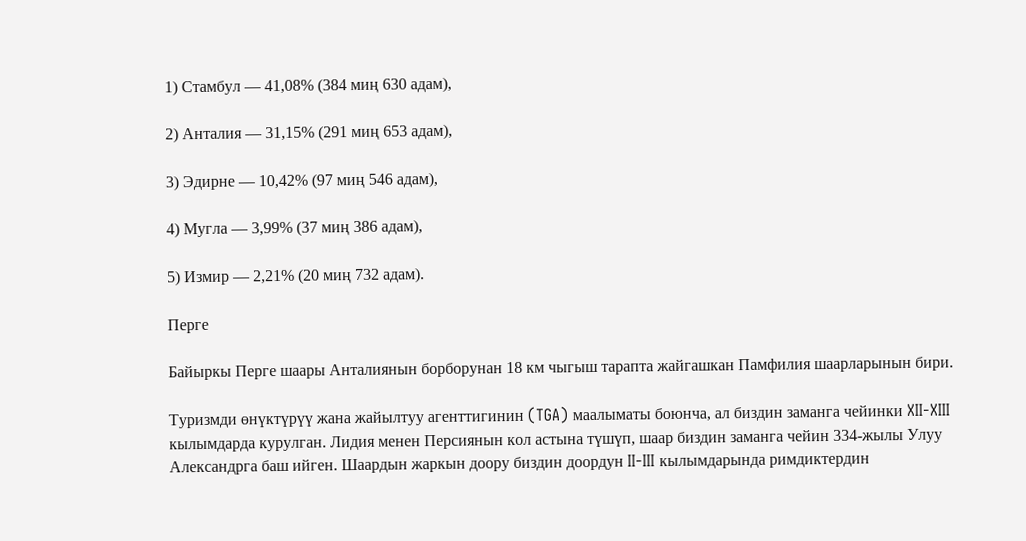1) Стамбул — 41,08% (384 миң 630 адам),

2) Анталия — 31,15% (291 миң 653 адам),

3) Эдирне — 10,42% (97 миң 546 адам),

4) Мугла — 3,99% (37 миң 386 адам),

5) Измир — 2,21% (20 миң 732 адам).

Перге

Байыркы Перге шаары Анталиянын борборунан 18 км чыгыш тарапта жайгашкан Памфилия шаарларынын бири.

Туризмди өнүктүрүү жана жайылтуу агенттигинин (TGA) маалыматы боюнча, ал биздин заманга чейинки XII-XIII кылымдарда курулган. Лидия менен Персиянын кол астына түшүп, шаар биздин заманга чейин 334-жылы Улуу Александрга баш ийген. Шаардын жаркын доору биздин доордун II-III кылымдарында римдиктердин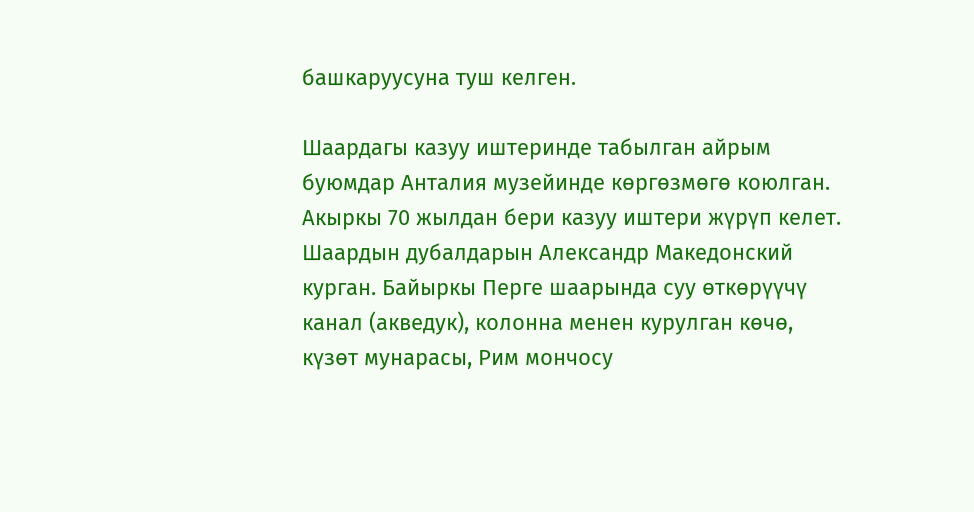башкаруусуна туш келген.

Шаардагы казуу иштеринде табылган айрым буюмдар Анталия музейинде көргөзмөгө коюлган. Акыркы 70 жылдан бери казуу иштери жүрүп келет. Шаардын дубалдарын Александр Македонский курган. Байыркы Перге шаарында суу өткөрүүчү канал (акведук), колонна менен курулган көчө, күзөт мунарасы, Рим мончосу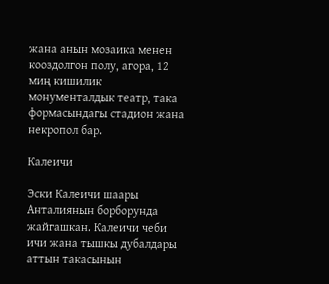жана анын мозаика менен кооздолгон полу, агора, 12 миң кишилик монументалдык театр, така формасындагы стадион жана некропол бар.

Калеичи

Эски Калеичи шаары Анталиянын борборунда жайгашкан. Калеичи чеби ичи жана тышкы дубалдары аттын такасынын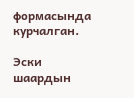формасында курчалган.

Эски шаардын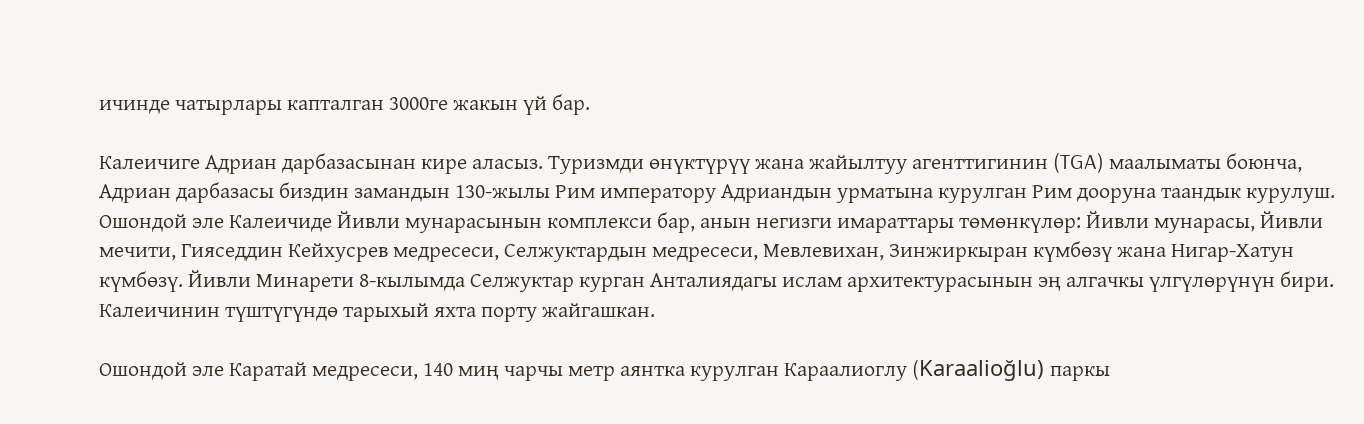ичинде чатырлары капталган 3000ге жакын үй бар.

Калеичиге Адриан дарбазасынан кире аласыз. Туризмди өнүктүрүү жана жайылтуу агенттигинин (TGA) маалыматы боюнча, Адриан дарбазасы биздин замандын 130-жылы Рим императору Адриандын урматына курулган Рим дооруна таандык курулуш.
Ошондой эле Калеичиде Йивли мунарасынын комплекси бар, анын негизги имараттары төмөнкүлөр: Йивли мунарасы, Йивли мечити, Гияседдин Кейхусрев медресеси, Селжуктардын медресеси, Мевлевихан, Зинжиркыран күмбөзү жана Нигар-Хатун күмбөзү. Йивли Минарети 8-кылымда Селжуктар курган Анталиядагы ислам архитектурасынын эң алгачкы үлгүлөрүнүн бири.
Калеичинин түштүгүндө тарыхый яхта порту жайгашкан.

Ошондой эле Каратай медресеси, 140 миң чарчы метр аянтка курулган Караалиоглу (Karaalioğlu) паркы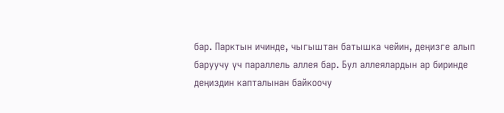бар. Парктын ичинде, чыгыштан батышка чейин, деңизге алып баруучу үч параллель аллея бар. Бул аллеялардын ар биринде деңиздин капталынан байкоочу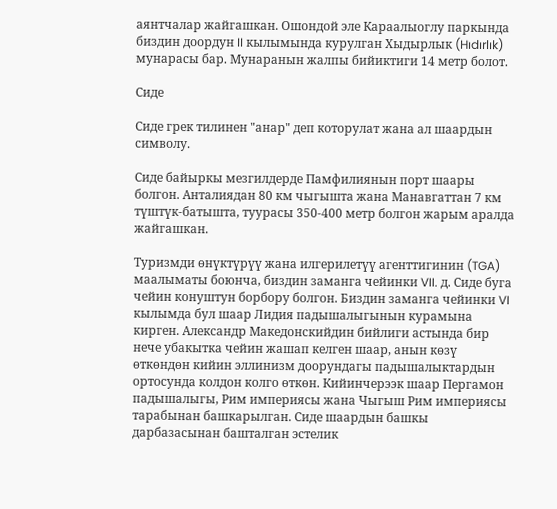аянтчалар жайгашкан. Ошондой эле Караалыоглу паркында биздин доордун II кылымында курулган Хыдырлык (Hıdırlık) мунарасы бар. Мунаранын жалпы бийиктиги 14 метр болот.

Сиде

Сиде грек тилинен "анар" деп которулат жана ал шаардын символу.

Сиде байыркы мезгилдерде Памфилиянын порт шаары болгон. Анталиядан 80 км чыгышта жана Манавгаттан 7 км түштүк-батышта, туурасы 350-400 метр болгон жарым аралда жайгашкан.

Туризмди өнүктүрүү жана илгерилетүү агенттигинин (TGA) маалыматы боюнча, биздин заманга чейинки VII. д. Сиде буга чейин конуштун борбору болгон. Биздин заманга чейинки VI кылымда бул шаар Лидия падышалыгынын курамына кирген. Александр Македонскийдин бийлиги астында бир нече убакытка чейин жашап келген шаар, анын көзү өткөндөн кийин эллинизм доорундагы падышалыктардын ортосунда колдон колго өткөн. Кийинчерээк шаар Пергамон падышалыгы, Рим империясы жана Чыгыш Рим империясы тарабынан башкарылган. Сиде шаардын башкы дарбазасынан башталган эстелик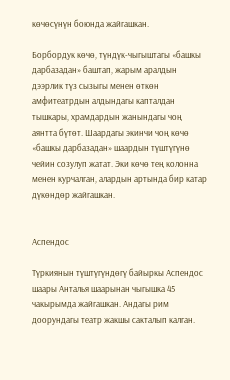көчөсүнүн боюнда жайгашкан.

Борбордук көчө, түндүк-чыгыштагы «башкы дарбазадан» баштап, жарым аралдын дээрлик түз сызыгы менен өткөн амфитеатрдын алдындагы капталдан тышкары, храмдардын жанындагы чоң аянтта бүтөт. Шаардагы экинчи чоң көчө «башкы дарбазадан» шаардын түштүгүнө чейин созулуп жатат. Эки көчө тең колонна менен курчалган, алардын артында бир катар дүкөндөр жайгашкан.


Аспендос

Түркиянын түштүгүндөгү байыркы Аспендос шаары Анталья шаарынан чыгышка 45 чакырымда жайгашкан. Андагы рим доорундагы театр жакшы сакталып калган.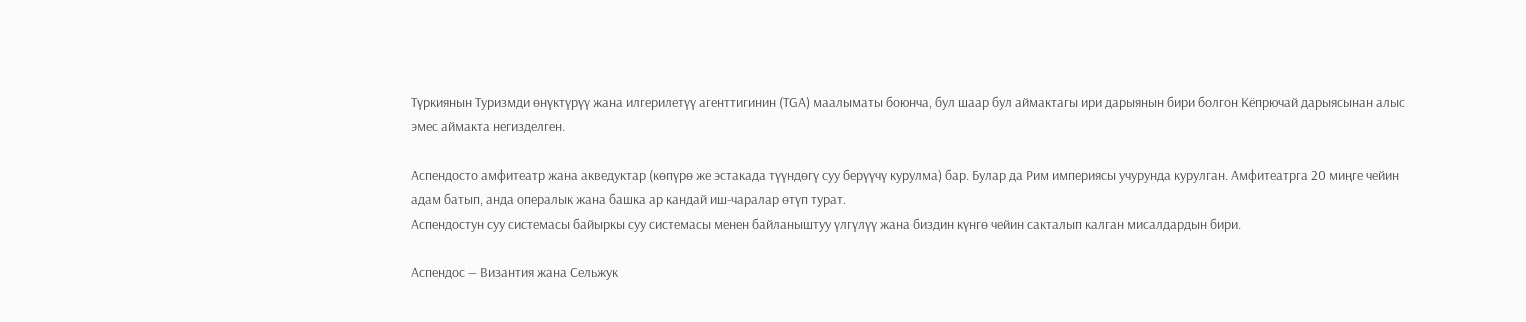Түркиянын Туризмди өнүктүрүү жана илгерилетүү агенттигинин (TGA) маалыматы боюнча, бул шаар бул аймактагы ири дарыянын бири болгон Кёпрючай дарыясынан алыс эмес аймакта негизделген.

Аспендосто амфитеатр жана акведуктар (көпүрө же эстакада түүндөгү суу берүүчү курулма) бар. Булар да Рим империясы учурунда курулган. Амфитеатрга 20 миңге чейин адам батып, анда опералык жана башка ар кандай иш-чаралар өтүп турат.
Аспендостун суу системасы байыркы суу системасы менен байланыштуу үлгүлүү жана биздин күнгө чейин сакталып калган мисалдардын бири.

Аспендос — Византия жана Сельжук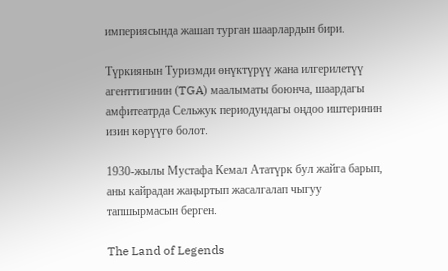империясында жашап турган шаарлардын бири.

Түркиянын Туризмди өнүктүрүү жана илгерилетүү агенттигинин (TGA) маалыматы боюнча, шаардагы амфитеатрда Сельжук периодундагы оңдоо иштеринин изин көрүүгө болот.

1930-жылы Мустафа Кемал Ататүрк бул жайга барып, аны кайрадан жаңыртып жасалгалап чыгуу тапшырмасын берген.

The Land of Legends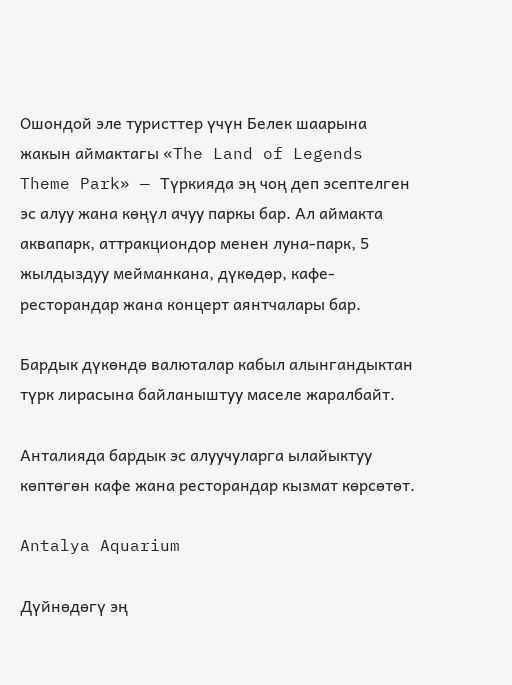Ошондой эле туристтер үчүн Белек шаарына жакын аймактагы «The Land of Legends Theme Park» — Түркияда эң чоң деп эсептелген эс алуу жана көңүл ачуу паркы бар. Ал аймакта аквапарк, аттракциондор менен луна-парк, 5 жылдыздуу мейманкана, дүкөдөр, кафе-ресторандар жана концерт аянтчалары бар.

Бардык дүкөндө валюталар кабыл алынгандыктан түрк лирасына байланыштуу маселе жаралбайт.

Анталияда бардык эс алуучуларга ылайыктуу көптөгөн кафе жана ресторандар кызмат көрсөтөт.

Antalya Aquarium

Дүйнөдөгү эң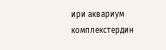ири аквариум комплекстердин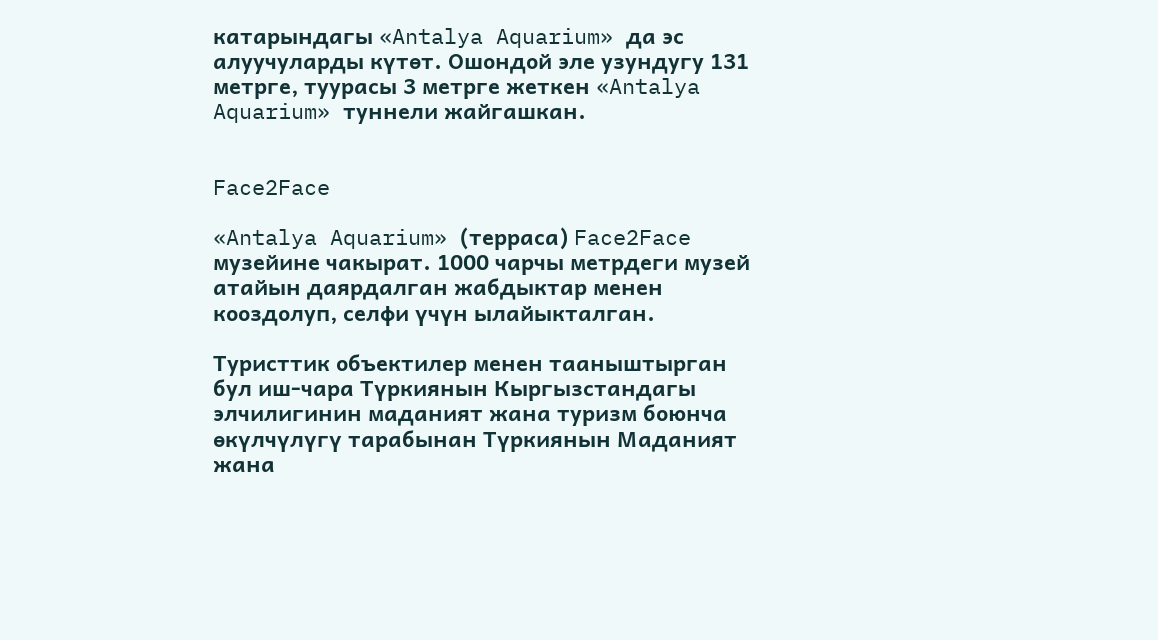катарындагы «Antalya Aquarium» да эс алуучуларды күтөт. Ошондой эле узундугу 131 метрге, туурасы 3 метрге жеткен «Antalya Aquarium» туннели жайгашкан.


Face2Face

«Antalya Aquarium» (терраса) Face2Face музейине чакырат. 1000 чарчы метрдеги музей атайын даярдалган жабдыктар менен кооздолуп, селфи үчүн ылайыкталган.

Туристтик объектилер менен тааныштырган бул иш-чара Түркиянын Кыргызстандагы элчилигинин маданият жана туризм боюнча өкүлчүлүгү тарабынан Түркиянын Маданият жана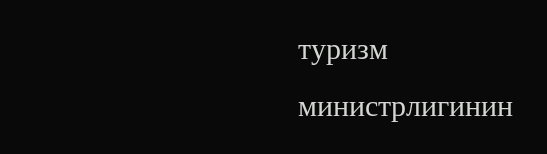туризм министрлигинин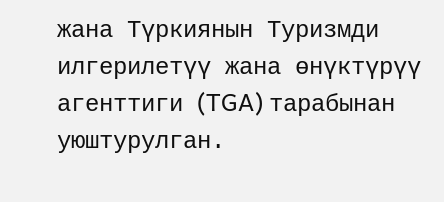жана Түркиянын Туризмди илгерилетүү жана өнүктүрүү агенттиги (TGA) тарабынан уюштурулган.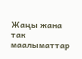Жаңы жана так маалыматтар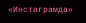«Инстаграмда»